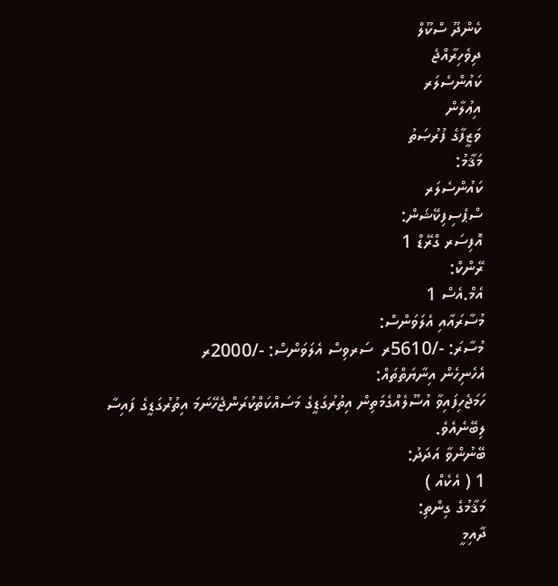ކެންދޫ ސްކޫލް
ދިވެހިރާއްޖެ
ކައުންސެލަރ
އިޢުލާން
ވަޒީފާގެ ފުރުޞަތު
މަޤާމު:
ކައުންސެލަރ
ސްޕެސިފިކޭޝަން:
އޮފިސަރ ގްރޭޑް 1
ރޭންކް:
އެމް.އެސް 1
މުސާރައާއި އެލަވަންސް:
މުސާރަ: -/5610ރ  ސަރވިސް އެލަވަންސް: -/2000ރ
އެހެނިހެން އިނާޔަތްތައް:
ހަމަޖެހިފައިވާ އުސޫލެއްގެމަތިން އިތުރުގަޑީގެ މަސައްކަތްކުރަންޖެހޭނަމަ އިތުރުގަޑީގެ ފައިސާ ލިބޭނެއެވެ.
ބޭނުންވާ އަދަދު:
1 ( އެކެއް )
މަޤާމުގެ ގިންތި:
ދާއިމީ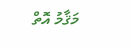މަޤާމު އޮތް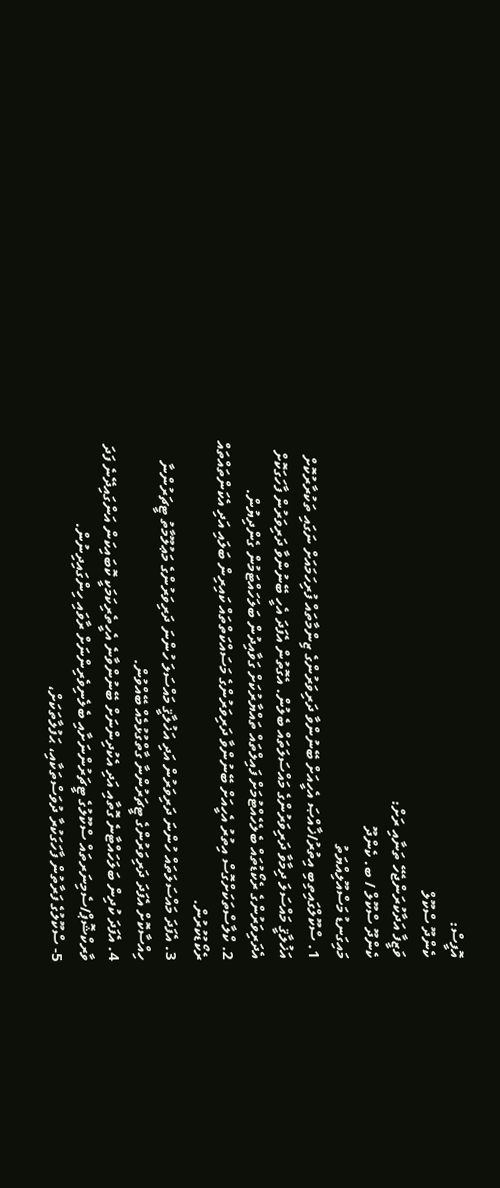އޮފީސް:
ކެންދޫ ސްކޫލް
ވަޒީފާ އަދާކުރަންޖެހޭ ތަނާއި ރަށް:
ކެންދޫ ސްކޫލް / ބ. ކެންދޫ
މައިގަނޑު މަސްއޫލިއްޔަތު
1. ސްކޫލްގައިތިބި އިތުރު/ޚާއްޞަ އެހީއަށް ބޭނުންވާ ދަރިވަރުންގެ ޒިންމާތައް ފުރިހަމައަށް ނަގައި ތަކުރާރުކޮށް އަޚުލާޤީ މައްސަލަ ދިމާވާ ދަރިވަރުންގެ މައްސަލަތައް ބެލުން. އެގޮތުން އެފަދަ އެހީ ބޭނުންވާ ދަރިވަރުން ފާހަގަކޮށް އެދަރިވަރުންގެ ރެކޯޑުތައް ބެލެހެއްޓުމަށް ފައިލްތައް ތައްޔާރުކަށް ގަވާއިދުން ބަލަހައްޓަމުން ގެންދިޔުން.
2. ކްލާސްތަކަށްގޮސް އިތުރު އެހީއަށް ބޭނުންވާ ދަރިވަރުންގެ މަސައްކަތްތައް ކައިރިން ބަލައި އަދި އެކަންތައްތައް ރެކޯޑުކުރުން.
3. އެފަދަ މައްސަލަތައް ހުންނަ ދަރިވަރުން އަދި އަޚުލާޤީ މައްސަލަ ހުންނަ ދަރިވަރުންގެ މަޢުލޫމާތު ޓީޗަރުންނާ ހިއްސާކޮށް އެފަދަ ދަރިވަރުންގެ ޓީޗަރުންނާ ގާތްގުޅުމެއް ބޭއްވުން.
4. އެފަދަ ކުދިން ބަލަހައްޓާނެ ގޮތާއި އަދި އެކުދިންނަށް ބޭނުންވާނެ އެހީތެރިކަމަކީ ކޮބައިކަން އަންގައިދޭނެ ފަދަ ވާރކްޝޮޕް/ސެމިނަރތައް ސްކޫލުގެ ޓީޗަރުންނަށާއި ބެލެނިވެރިންނަށް ރާވައި ހިންގައިދިނުން.
5- ސްކޫލުގެ ފަރާތުން ފާހަގަކުރާ ދުވަސްތަކާއި، ޙަފުލާތަކަށް،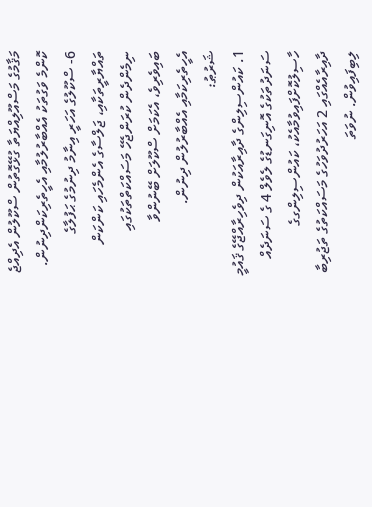މަޤާމުގެ މަސްއޫލިއްޔަތާ ގުޅޭގޮތުން ސްކޫލުން އެދިއްޖެ ކޮންމެ ވަގުތަކު އެއްބާރުލުމާއި އެހީތެރިކަންދިނުން.
6- ސްކޫލުގެ އަހަރީ އިނާމު ދިނުމުގެ ޙަފުލާގެ ތައްޔާރީތަކާއި، ޖަލްސާގެ އެންމެހައި ކަންކަން ނިމެންދެން ކުރަންޖެހޭ މަސައްކަތްތަކުގައި ބައިވެރިވެ، އެކަމަށް ސްކޫލަށް ބޭނުންވާ އެހީތެރިކަމާއި އެއްބާރުލުން ދިނުން.
ޝަރުޠު:
1. ކައުންސިލިންގެ ދާއިރާއަކުން ދިވެހިރާއްޖޭގެ ޤައުމީ ސަނަދުތަކުގެ އޮނިގަނޑުގެ ލެވެލް 4 ގެ ސަނަދެއް ހާސިލުކޮށްފައިވުމާއެކު، ކައުންސިލިންގގެ ދާއިރާއެއްގައި 2 އަހަރުދުވަހުގެ މަސައްކަތުގެ ތަޖުރިބާ ލިބިފައިވުން. ނުވަތަ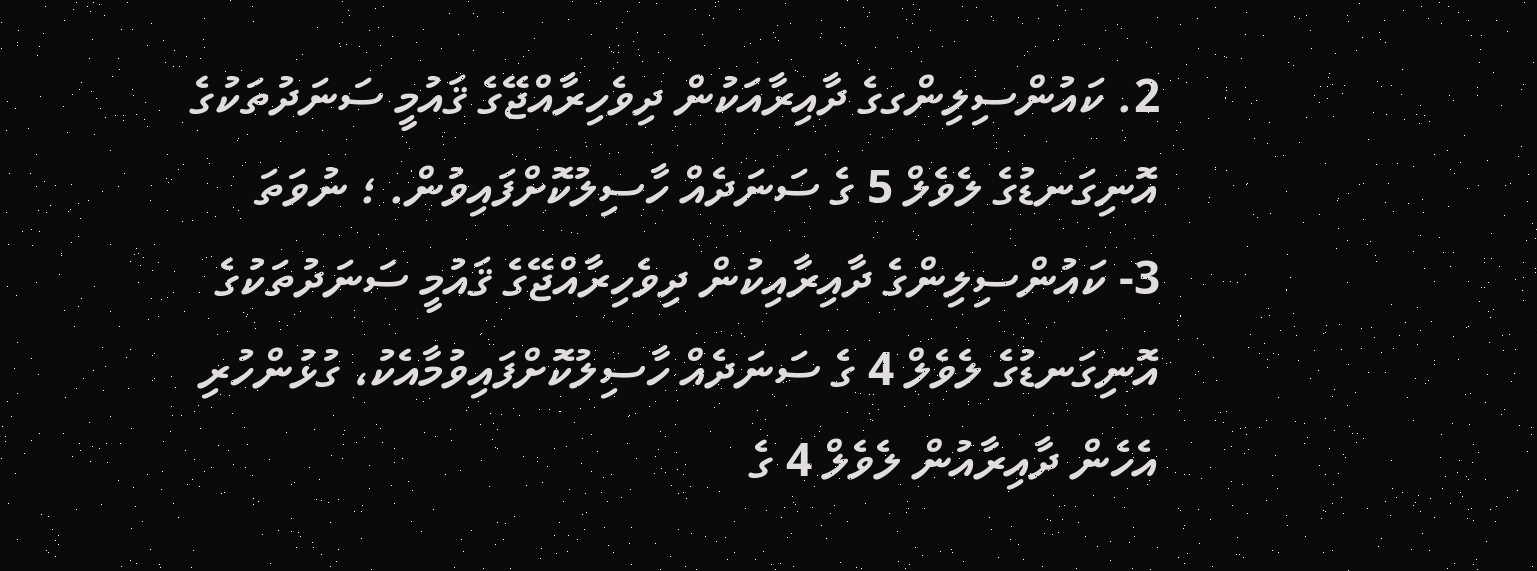2. ކައުންސިލިންގގެ ދާއިރާއަކުން ދިވެހިރާއްޖޭގެ ޤައުމީ ސަނަދުތަކުގެ އޮނިގަނޑުގެ ލެވެލް 5 ގެ ސަނަދެއް ހާސިލުކޮށްފައިވުން. ؛ ނުވަތަ
3- ކައުންސިލިންގެ ދާއިރާއިކުން ދިވެހިރާއްޖޭގެ ޤައުމީ ސަނަދުތަކުގެ އޮނިގަނޑުގެ ލެވެލް 4 ގެ ސަނަދެއް ހާސިލުކޮށްފައިވުމާއެކު، ގުޅުންހުރި އެހެން ދާއިރާއުން ލެވެލް 4 ގެ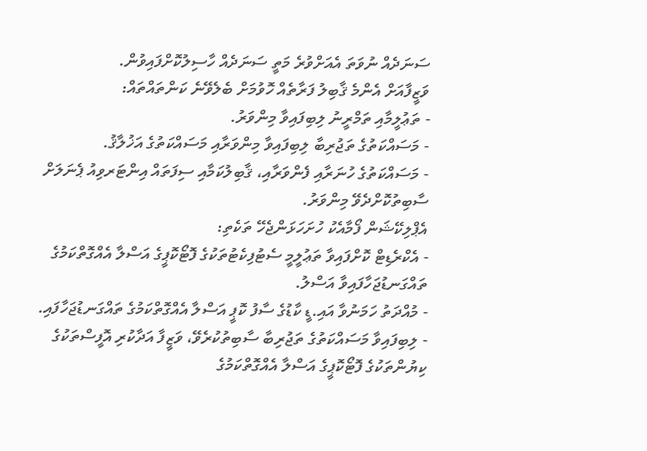ސަނަދެއް ނުވަތަ އެއަށްވުރެ މަތީ ސަނަދެއް ހާސިލުކޮށްފައިވުން.
ވަޒީފާއަށް އެންމެ ޤާބިލު ފަރާތެއް ހޮވުމަށް ބެލެވޭނެ ކަންތައްތައް:
- ތަޢުލީމާއި ތަމްރީނު ލިބިފައިވާ މިންވަރު.
- މަސައްކަތުގެ ތަޖުރިބާ ލިބިފައިވާ މިންވަރާއި މަސައްކަތުގެ އަޚުލާޤު.
- މަސައްކަތުގެ ހުނަރާއި ފެންވަރާއި، ޤާބިލުކަމާއި ސިފަތައް އިންޓަރވިއު ޕެނަލަށް ސާބިތުކޮށްދެވޭ މިންވަރު.
އެޕްލިކޭޝަން ފޯމާއެކު ހުށަހަޅަންޖެހޭ ތަކެތި:
- އެކްރެޑިޓް ކޮށްފައިވާ ތަޢުލީމީ ސެޓުފިކެޓުތަކުގެ ފޮޓޯކޮޕީގެ އަސްލާ އެއްގޮތްކަމުގެ ތައްގަނޑުޖަހާފައިވާ އަސްލު.
- މުއްދަތު ހަމަނުވާ އައި.ޑީ ކާޑުގެ ސާފު ކޮޕީ އަސްލާ އެއްގޮތްކަމުގެ ތައްގަނޑުޖަހާފައި.
- ލިބިފައިވާ މަސައްކަތުގެ ތަޖުރިބާ ސާބިތުކުރެވޭ، ވަޒީފާ އަދާކުރި އޮފީސްތަކުގެ ކިޔުންތަކުގެ ފޮޓޯކޮޕީގެ އަސްލާ އެއްގޮތްކަމުގެ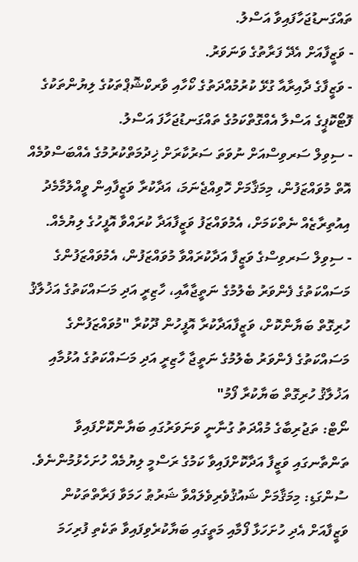ތައްގަނޑުޖަހާފައިވާ އަސްލު.
- ވަޒީފާއަށް އެދޭ ފަރާތުގެ ވަނަވަރު.
- ވަޒީފާގެ ދާއިރާއާ ގުޅޭ ކުރުމުއްދަތުގެ ކޯހާއި ވާރކްޝޮޕްތަކުގެ ލިޔުންތަކުގެ ފޮޓޯކޮޕީގެ އަސްލާ އެއްގޮތްކަމުގެ ތައްގަނޑުޖަހާފަ އަސްލު.
- ސިވިލް ސަރވިސްއަށް ނުވަތަ ސަރުކާރަށް ޚިދުމަތްކުރުމުގެ އެއްބަސްވުމެއް އޮތް މުވައްޒަފުން، މިމަޤާމަށް ހޮވިއްޖެނަމަ، އަދާކުރާ ވަޒީފާއިން ވީއްލުމާމެދު އިއުތިރާޒެއް ނެތްކަމަށް، އެމުވައްޒަފު ވަޒީފާއަދާ ކުރައްވާ އޮފީހުގެ ލިޔުމެއް.
- ސިވިލް ސަރވިސްގެ ވަޒީފާ އަދާކުރައްވާ މުވައްޒަފުން، އެމުވައްޒަފުންގެ މަސައްކަތުގެ ފެންވަރު ބެލުމުގެ ނަތީޖާއާއި، ހާޒިރީ އަދި މަސައްކަތުގެ އަޚުލާޤު ހުރިގޮތް ބަޔާންކޮށް، ވަޒީފާއަދާކުރާ އޮފީހުން ދޫކުރާ "މުވައްޒަފުންގެ މަސައްކަތުގެ ފެންވަރު ބެލުމުގެ ނަތީޖާ ހާޒިރީ އަދި މަސައްކަތުގެ އުޅުމާއި އަޚުލާޤު ހުރިގޮތް ބަޔާކުރާ ފޯމު"
ނޯޓް: ތަޖުރިބާގެ މުއްދަތު ގުނާނީ ވަނަވަރުގައި ބަޔާންކޮށްފައިވާ ތަންތާނގައި ވަޒީފާ އަދާކޮށްފައިވާ ކަމުގެ ރަސްމީ ލިޔުމެއް ހުށަހެޅުމުންނެވެ.
ސުންގަޑި: މިމަޤާމަށް ޝައުޤުވެރިވެލައްވާ ޝަރުޠު ހަމަވާ ފަރާތްތަކުން ވަޒީފާއަށް އެދި ހުށަހަޅާ ފޯމާއި މަތީގައި ބަޔާކުރެވިފައިވާ ތަކެތި ފުރިހަމަ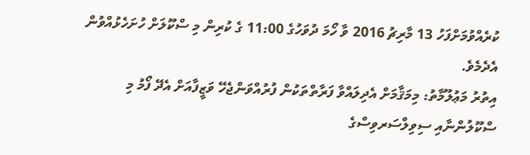ކުރެއްވުމަށްފަހު 13 މާރިޗު 2016 ވާ ހޯމަ ދުވަހުގެ 11:00 ގެ ކުރިން މި ސްކޫލަށް ހުށަހެޅުއްވުން އެދެމެވެ.
އިތުރު މަޢުލޫމާތު: މިމަޤާމަށް އެދިލައްވާ ފަރާތްތަކުން ފުރުއްވަންޖެހޭ ވަޒީފާއަށް އެދޭ ފޯމު މި ސްކޫލުންނާއި ސިވިލްސަރވިސްގެ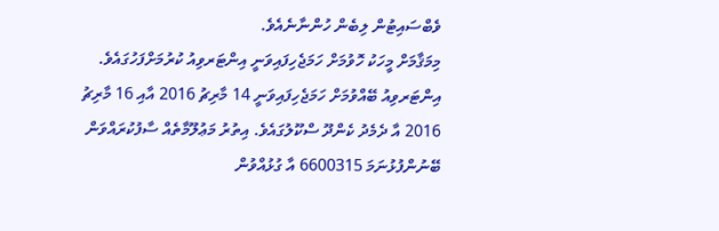ވެބްސައިޓުން ލިބެން ހުންނާނެއެވެ.
މިމަޤާމަށް މީހަކު ހޮވުމަށް ހަމަޖެހިފައިވަނީ އިންޓަރވިއު ކުރުމަށްފަހުގައެވެ. އިންޓަރވިއު ބޭއްވުމަށް ހަމަޖެހިފައިވަނީ 14 މާރިޗު 2016 އާއި 16 މާރިޗު 2016 އާ ދެމެދު ކެންދޫ ސްކޫލުގައެވެ. އިތުރު މަޢުލޫމާތެއް ސާފުކުރައްވަން ބޭނުންފުޅުނަމަ 6600315 އާ ގުޅުއްވުން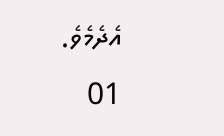އެދެމެވެ.
01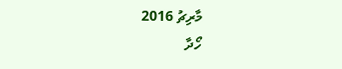މާރިޗު 2016
ހޯދާ